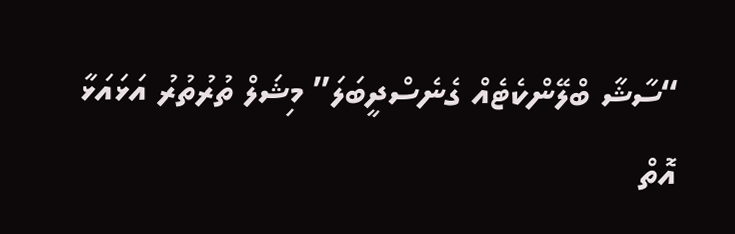“ސާޝާ ބްލޭންކެޓެއް ގެނެސްދީބަލަ” މިޝަލް ތުރުތުރު އަޅައަޅާ އޮތް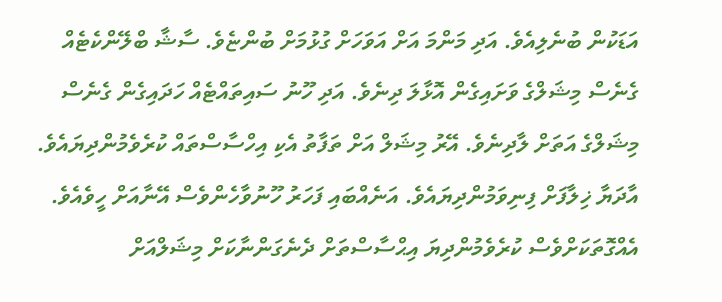އަޑަކުން ބުނެލިއެވެ. އަދި މަންމަ އަށް އަވަހަށް ގުޅުމަށް ބުންޏެވެ. ސާޝާ ބްލޭންކެޓެއް ގެނެސް މިޝަލްގެ ވަށައިގެން އޮޅާލަ ދިނެވެ. އަދި ހޫނު ސައިތައްޓެއް ހަދައިގެން ގެނެސް މިޝަލްގެ އަތަށް ލާދިނެވެ. އޭރު މިޝަލް އަށް ތަފާތު އެކި އިހްސާސްތައް ކުރެވެމުންދިޔައެވެ. އާދަޔާ ޚިލާފަށް ފިނިވަމުންދިޔައެވެ. އަނެއްބައި ފަހަރު ހޫނުވާހެންވެސް އޭނާއަށް ހީވެއެވެ. އެއްގޮތަކަށްވެސް ކުރެވެމުންދިޔަ އިޙްސާސްތަށް ދެނެގަންނާކަށް މިޝަލްއަށް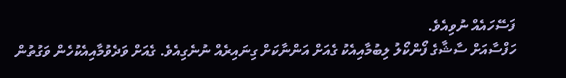ފަސޭހައެއް ނުވިއެވެ.
ހަފްސާއަށް ސާޝާގެ ފޯންކޯލު ލިބުމާއިއެކު ގެއަށް އަންނާކަށް ގިނައިރެއް ނުނެގިއެވެ. ގެއަށް ވަދެވުމާއިއެކުހެން ވަގުތުން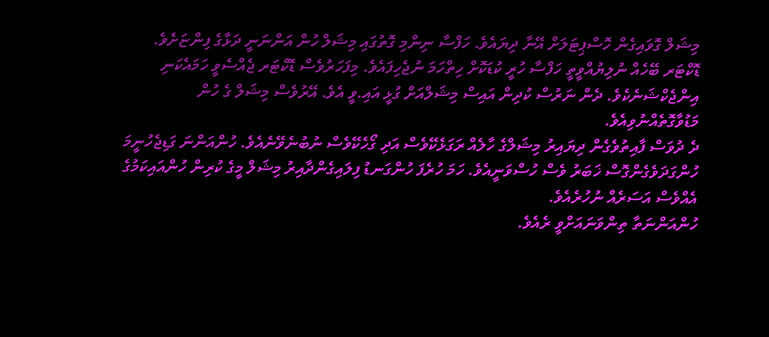މިޝަލް ގޮވައިގެން ހޮސްޕިޓަލަށް އޭނާ ދިޔައެވެ. ހަފްސާ ނިންމި ގޮތުގައި މިޝަލް ހުން އަންނަނީ ދަޅާގެ ފިންޏަށެވެ. ޑޮކްޓަރ ބޭހެއް ނުލިޔުއްވީތީ ހަފްސާ ހުރީ ކުޑަކޮށް ހިތްހަމަ ނުޖެހިފައެވެ. މިފަހަރުވެސް ޑޮކްޓަރ ޖެއްސެވީ ހަމައެކަނި އިންޖެކްޝަނެކެވެ. ދެން ނަރުސް ކުދިން އައިސް މިޝަލްއަށް ގުޅީ އައި.ވީ އެވެ. އޭރުވެސް މިޝަލް ގެ ހުން މަޑުވާގޮތެއްނުވިއެވެ.
ދެ ދުވަސް ފާއިތުވެގެން ދިޔައިރު މިޝަލްގެ ހާލެއް ރަގަޅެކޭވެސް އަދި ގޯހެކޭވެސް ނުބުނެވޭނެއެވެ. ހުންއަންނަ ގަޑިޖެހުނީމަ ހުންގަދަވެގެންގޮސް ޚަބަރު ވެސް ހުސްވަނީއެވެ. ހަމަ ހުރެފަ ހުންގަނޑު ފިލައިގެންދާއިރު މިޝަލް މީގެ ކުރިން ހުންއައިކަމުގެ އެއްވެސް އަސަރެއް ނުހުރެއެވެ.
ހުންއަންނަތާ ތިންވަނައަށްވީ ރެއެވެ.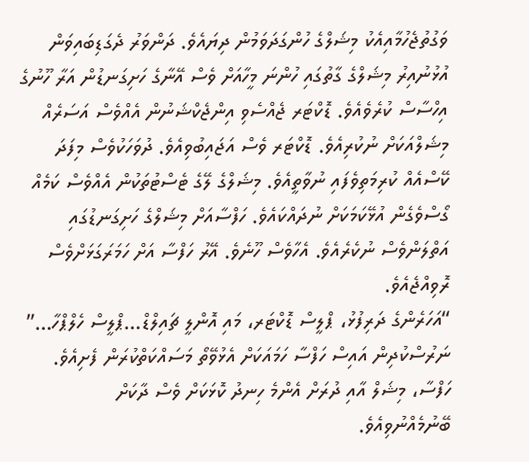ވަގުތުޖެހުމާއިއެކު މިޝަލްގެ ހުންގަދަވަމުން ދިޔައެވެ. ދަންވަރު ދެގަޑިބައިވަން އުޅުނުއިރު މިޝަލްގެ ގާތުގައި ހުންނަ މީހާއަށް ވެސް އޭނާގެ ހަށިގަނޑުން އަރާ ހޫނުގެ އިހްސާސް ކުރެވެއެވެ. ޑޮކްޓަރ ޖެއްސެވި އިންޖެކްޝަނުން އެއްވެސް އަސަރެއް މިޝަލްއަކަށް ނުކުރިއެވެ. ޑޮކްޓަރ ވެސް އަޖައިބުވިއެވެ. ދުވަހަކުވެސް މިފަދަ ކޭސްއެއް ކުރިމަތިވެފައި ނުވާތީއެވެ. މިޝަލްގެ ލޭގެ ޓެސްޓުތަކުން އެއްވެސް ކަމެއް ގޯސްވެގެން އުޅޭކަމަކަށް ނުދައްކައެވެ. ހަފްސާއަށް މިޝަލްގެ ހަށިގަނޑުގައި އަތްލަންވެސް ނުކެރެއެވެ. އެހާވެސް ހޫނެވެ. އޭރު ހަފްސާ އަށް ހަމަރަގަޅަށްވެސް ރޮވިއްޖެއެވެ.
“އަހަރެންގެ ދަރިފުޅު، ޕްލީސް ޑޮކްޓަރ، މައި އޮންލީ ޗައިލްޑް…ޕްލީސް ހެލްޕްހާ…” ނަރުސްކުދިން އައިސް ހަފްސާ ހަމައަކަށް އެޅުވޭތޯ މަސައްކަތްކުރަން ފެށިއެވެ. ހަފްސާ، މިޝަލް އާއި ދުރަށް އެންމެ ހިނދު ކޮޅަކަށް ވެސް ދާކަށް ބޭނުމެއްނުވިއެވެ.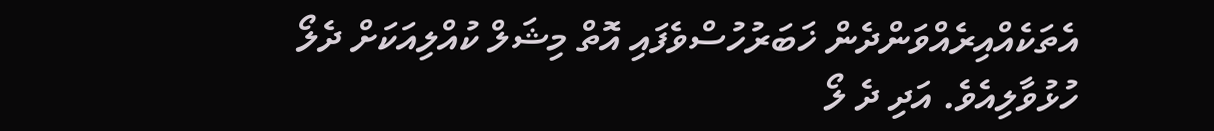އެތަކެއްއިރެއްވަންދެން ޚަބަރުހުސްވެފައި އޮތް މިޝަލް ކުއްލިއަކަށް ދެލޯ ހުޅުވާލިއެވެ. އަދި ދެ ލޯ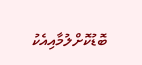ބޮޑުކޮށްލުމާއިއެކު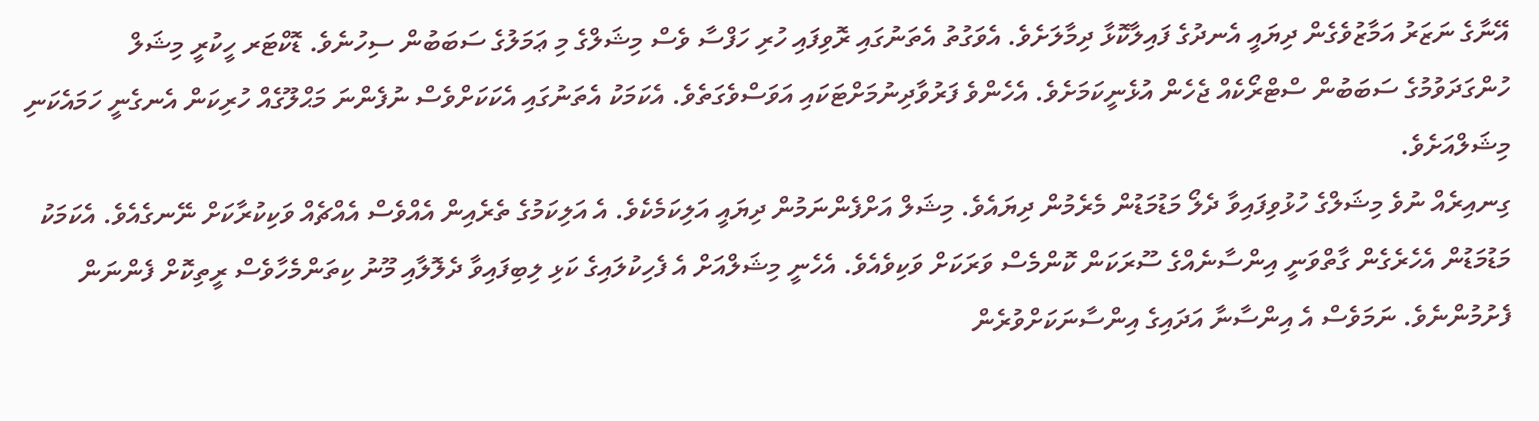އޭނާގެ ނަޒަރު އަމާޒުވެގެން ދިޔައީ އެނދުގެ ފައިލާކޮޅާ ދިމާލަށެވެ. އެވަގުތު އެތަނުގައި ރޮވިފައި ހުރި ހަފްސާ ވެސް މިޝަލްގެ މި ޢަމަލުގެ ސަބަބުން ސިހުނެވެ. ޑޮކްޓަރ ހީކުރީ މިޝަލް ހުންގަދަވުމުގެ ސަބަބުން ސްޓްރޯކެއް ޖެހެން އުޅެނީކަމަށެވެ. އެހެންވެ ފަރުވާދިނުމަށްޓަކައި އަވަސްވެގަތެވެ. އެކަމަކު އެތަނުގައި އެކަކަށްވެސް ނުފެންނަ މަޙްލޫގެއް ހުރިކަން އެނގެނީ ހަމައެކަނި މިޝަލްއަށެވެ.
ގިނއިރެއް ނުވެ މިޝަލްގެ ހުޅުވިފައިވާ ދެލޯ މަޑުމަޑުން މެރެމުން ދިޔައެވެ. މިޝަލް އަށްފެންނަމުން ދިޔައީ އަލިކަމެކެވެ. އެ އަލިކަމުގެ ތެރެއިން އެއްވެސް އެއްޗެއް ވަކިކުރާކަށް ނޭނގެއެވެ. އެކަމަކު މަޑުމަޑުން އެހެރެގެން ގާތްވަނީ އިންސާނެއްގެ ސޫރަކަން ކޮންމެސް ވަރަކަށް ވަކިވެއެވެ. އެހެނީ މިޝަލްއަށް އެ ފެހިކުލައިގެ ކަޅި ލިބިފައިވާ ދެލޮލާއި މޫނު ކިތަންމެހާވެސް ރީތިކޮށް ފެންނަން ފެށުމުންނެވެ. ނަމަވެސް އެ އިންސާނާ އަދައިގެ އިންސާނަކަށްވުރެން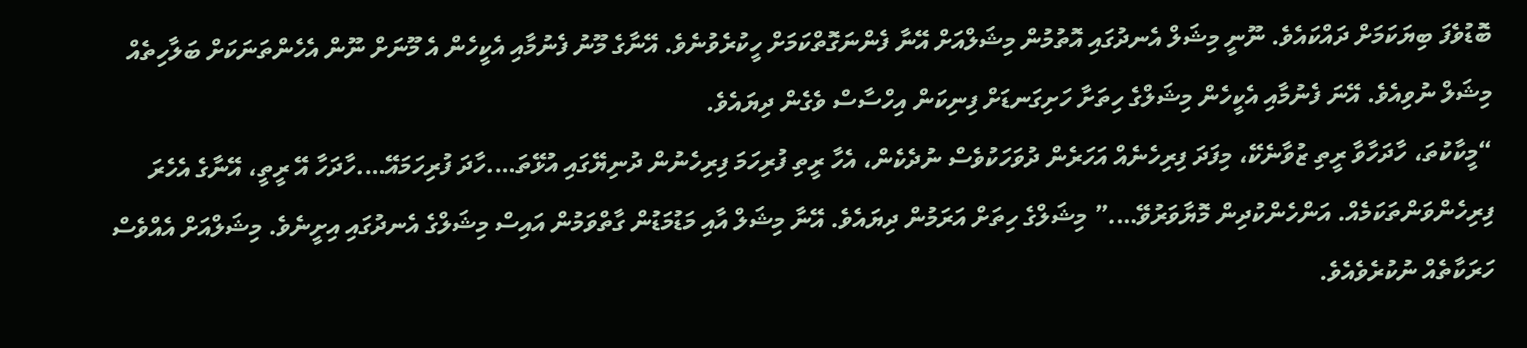ބޮޑުވެފަ ބިޔަކަމަށް ދައްކައެވެ. ނޫނީ މިޝަލް އެނދުގައި އޮތުމުން މިޝަލްއަށް އޭނާ ފެންނަގޮތްކަމަށް ހީކުރެވުނެވެ. އޭނާގެ މޫނު ފެނުމާއި އެކީހެން އެ މޫނަށް ނޫން އެހެންތަނަކަށް ބަލާހިތެއް މިޝަލް ނުވިއެވެ. އޭނަ ފެނުމާއި އެކީހެން މިޝަލްގެ ހިތަށާ ހަށިގަނޑަށް ފިނިކަން އިހްސާސް ވެގެން ދިޔައެވެ.
“މީކާކުތަ، ހާދަހާވާ ރީތި ޒުވާނެކޭ، މިފަދަ ފިރިހެނެއް އަހަރެން ދުވަހަކުވެސް ނުދެކެން، އެހާ ރީތި ފުރިހަމަ ފިރިހެނުން ދުނިޔޭގައި އުޅޭތަ….ހާދަ ފުރިހަމައޭ….ހާދަހާ އޭ ރީތީ، އޭނާގެ އެހެރަ ފިރިހެންވަންތަކަމެއް. އަންހެންކުދިން މޮޔާވަރުވޭ….” މިޝަލްގެ ހިތަށް އަރަމުން ދިޔައެވެ. އޭނާ މިޝަލް އާއި މަޑުމަޑުން ގާތްވަމުން އައިސް މިޝަލްގެ އެނދުގައި އިށީނެވެ. މިޝަލްއަށް އެއްވެސް ހަރަކާތެއް ނުކުރެވެއެވެ.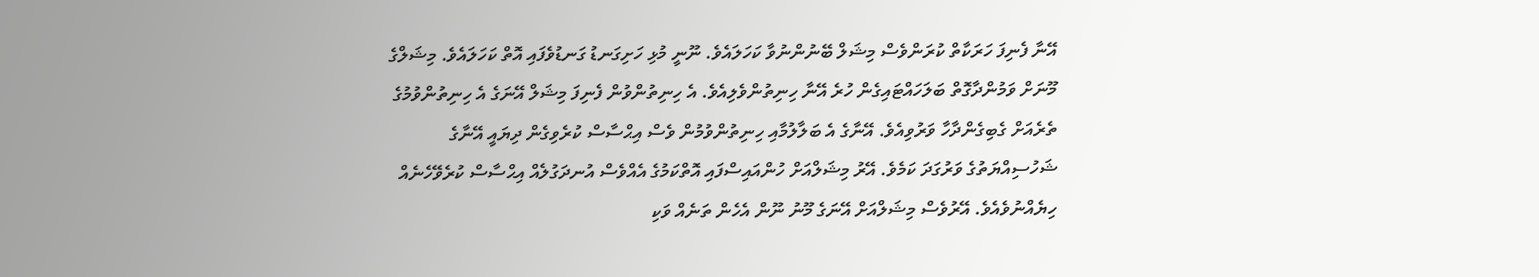އޭނާ ފެނިފަ ހަރަކާތް ކުރަންވެސް މިޝަލް ބޭނުންނުވާ ކަހަލައެވެ. ނޫނީ މުޅި ހަށިގަނޑު ގަނޑުވެފައި އޮތް ކަހަލައެވެ. މިޝަލްގެ މޫނަށް ވަމުންދާގޮތް ބަލަހައްޓައިގެން ހުރެ އޭނާ ހިނިތުންވެލިއެވެ. އެ ހިނިތުންވުން ފެނިފަ މިޝަލް އޭނަގެ އެ ހިނިތުންވުމުގެ ތެރެއަށް ގެބިގެންދާހާ ވަރުވިއެވެ. އޭނާގެ އެ ބަލާލުމާއި ހިނިތުންވުމުން ވެސް އިޙްސާސް ކުރެވިގެން ދިޔައީ އޭނާގެ ޝަހުސިއްޔަތުގެ ވަރުގަދަ ކަމެވެ. އޭރު މިޝަލްއަށް ހުންއައިސްފައި އޮތްކަމުގެ އެއްވެސް އުނދަގުލެއް އިޙްސާސް ކުރެވޭހެނެއް ހިޔެއްނުވެއެވެ. އޭރުވެސް މިޝަލްއަށް އޭނަގެ މޫނު ނޫން އެހެން ތަނެއް ވަކި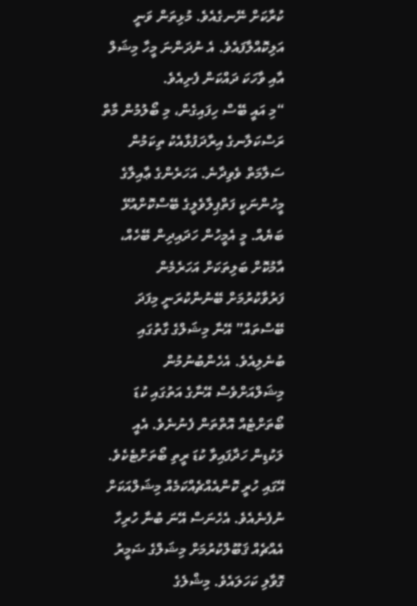ކުރާކަށް ނޭނގެއެވެ. މުޅިތަން ވަނީ އަލިކޮއްލާފައެވެ. އެ ނުދަންނަ މީހާ މިޝަލް އާއި ވާހަކަ ދައްކަން ފެށިއެވެ.
“މި އައީ ބޭސް ހިފައިގެން، މި ބޯލުމުން މާތް ރަސްކަލާނގެ އިރާދަފުޅާއެކު ތިކަމުން ސަލާމަތް ވެވިދާނެ. އަހަރެންގެ ޢާއިލާގެ މީހުންނަކީ ފަތްޕިލާވެލީގެ ބޭސްކޮށްއުޅޭ ބަޔެއް. މީ އެމީހުން ހަދައިދިން ބޭހެއް، އާމުކޮށް ބަލިތަކަށް އަހަރެމެން ފަރުވާކުރުމަށް ބޭނުންކުރަނީ މިފަދަ ބޭސްތައް” އޭނާ މިޝަލްގެ ގާތުގައި ބުނެލިއެވެ. އެހެންބުނުމުން މިޝަލްއަށްވެސް އޭނާގެ އަތުގައި ކުޑަ ބޯތަށްޓެއް އޮތްތަން ފެނުނެވެ. އެއީ ލަކުޑިން ހަދާފައިވާ ކުޑަ ރީތި ބޯތަށްޓެކެވެ. އޭގައި ހުރީ ކޮންއެއްޗެއްކަމެއް މިޝަލްއަކަށް ނުފެނެއެވެ. އެހެނަސް އޭނަ ބުނާ ހުރިހާ އެއްޗެއް ޤަބޫލްކުރުމަށް މިޝަލްގެ ޟަމީރު ގޮވާލި ކަހަލައެވެ. މިޝްލެގެ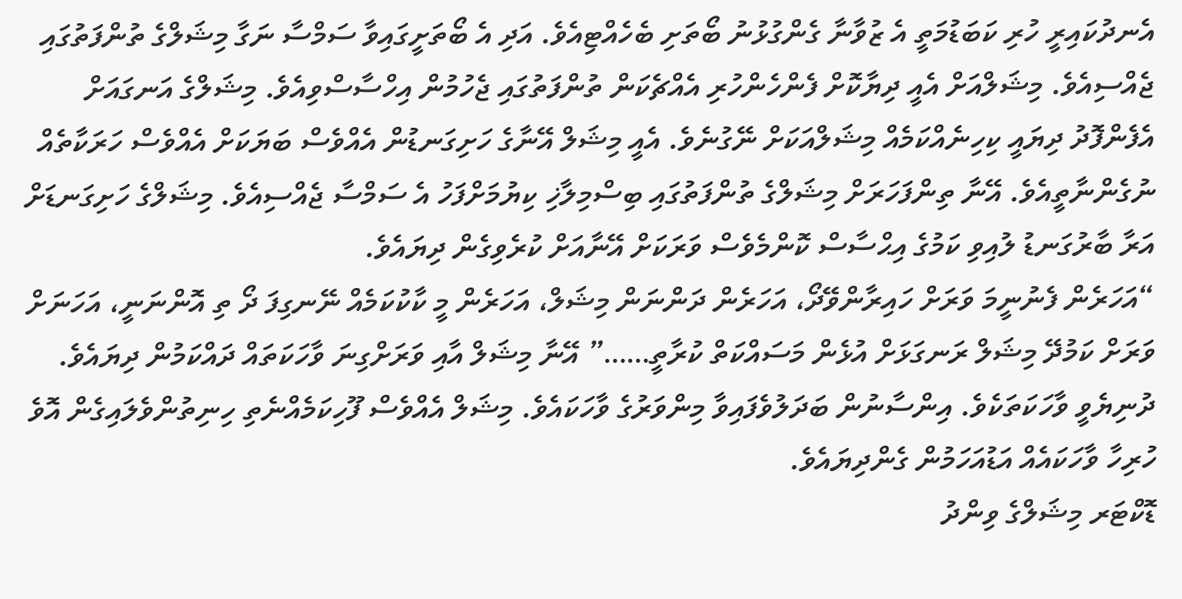އެނދުކައިރީ ހުރި ކަބަޑުމަތީ އެ ޒުވާނާ ގެންގުޅުނު ބޯތަށި ބެހެއްޓިއެވެ. އަދި އެ ބޯތަށީގައިވާ ސަމްސާ ނަގާ މިޝަލްގެ ތުންފަތުގައި ޖެއްސިއެވެ. މިޝަލްއަށް އެއީ ދިޔާކޮށް ފެންހެންހުރި އެއްޗެކަން ތުންފަތުގައި ޖެހުމުން އިހްސާސްވިއެވެ. މިޝަލްގެ އަނގައަށް އެފެންފޮދު ދިޔައީ ކިހިނެއްކަމެއް މިޝަލްއަކަށް ނޭގުނެވެ. އެއީ މިޝަލް އޭނާގެ ހަށިގަނޑުން އެއްވެސް ބަޔަކަށް އެއްވެސް ހަރަކާތެއް ނުގެންނާތީއެވެ. އޭނާ ތިންފަހަރަށް މިޝަލްގެ ތުންފަތުގައި ބިސްމިލާޚި ކިޔުމަށްފަހު އެ ސަމްސާ ޖެއްސިއެވެ. މިޝަލްގެ ހަށިގަނޑަށް އަރާ ބާރުގަނޑު ލުއިވި ކަމުގެ އިޙްސާސް ކޮންމެވެސް ވަރަކަށް އޭނާއަށް ކުރެވިގެން ދިޔައެވެ.
“އަހަރެން ފެނުނީމަ ވަރަށް ހައިރާންވޭދޯ، އަހަރެން ދަންނަން މިޝަލް، އަހަރެން މީ ކާކުކަމެއް ނޭނގިފަ ދޯ ތި އޮންނަނީ، އަހަނަށް ވަރަށް ކަމުދޭ މިޝަލް ރަނގަޅަށް އުޅެން މަސައްކަތް ކުރާތީ……” އޭނާ މިޝަލް އާއި ވަރަށްގިނަ ވާހަކަތައް ދައްކަމުން ދިޔައެވެ. ދުނިޔެވީ ވާހަކަތަކެވެ. އިންސާނުން ބަދަލުވެފައިވާ މިންވަރުގެ ވާހަކައެވެ. މިޝަލް އެއްވެސް ފޫހިކަމެއްނެތި ހިނިތުންވެލައިގެން އޮވެ ހުރިހާ ވާހަކައެއް އަޑުއަހަމުން ގެންދިޔައެވެ.
ޑޮކްޓަރ މިޝަލްގެ ވިންދު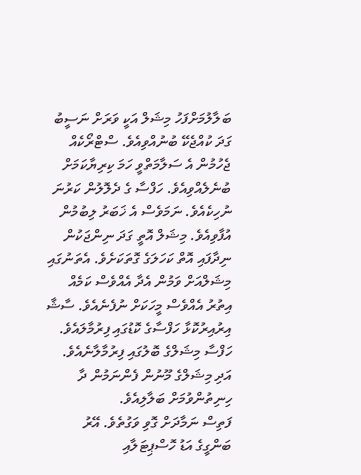ބަލާލުމަށްފަހު މިޝަލް އަކީ ވަރަށް ނަސީބު ގަދަ ކުއްޖެކޭ ބުނުއްވިއެވެ. ސްޓްރޯކެއް ޖެހުމުން އެ ސަލާމަތްވީ ހަމަ ކިރިޔާކަމަށް ބުނެލެއްވިއެވެ. ހަފްސާ ގެ ދެލޮލުން ކަރުނަ ނުހިކެއެވެ. ނަމަވެސް އެ ޚަބަރު ލިބުމުން އުފާވިއެވެ. މިޝަލް އޮތީ ގަދަ ނިންޖަކުން ނިދާފައި އޮތް ކަހަލަގެ ގޮތަކަށެވެ. އެތަނުގައި މިޝަލްއަށް ވަމުން އެދާ އެއްވެސް ކަމެއް އިތުރު އެއްވެސް މީހަކަށް ނުފެނެއެވެ. ސާޝާ އިރުއިރުކޮޅާ ހަފްސާގެ ކޮޑުގައި ފިރުމާލައެވެ. ހަފްސާ މިޝަލްގެ ބޮލުގައި ފިރުމާލާނެއެވެ. އަދި މިޝަލްގެ މޫނުން ފެންނަމުން ދާ ހިނިތުންވުމަށް ބަލާލިއެވެ.
ފަތިސް ނަމާދަށް ގޮވި ވަގުތެވެ. އޭރު ބަންގީގެ އަޑު ހޮސްޕިޓަލާއި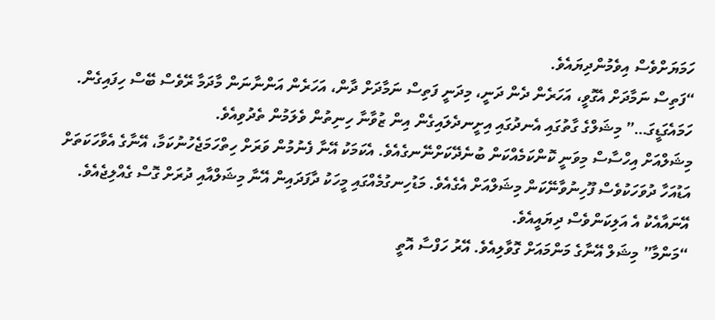ހަމަޔަށްވެސް އިވެމުންދިޔައެވެ.
“ފަތިސް ނަމާދަށް އެގޮވީ، އަހަރެން ދެން ދަނީ، މިދަނީ ފަތިސް ނަމާދަށް ދާން، އަހަރެން އަންނާނަން މާދަމާ ރޭވެސް ބޭސް ހިފައިގެން. ހަމައެގަޑީގަ…” މިޝަލްގެ ގާތުގައި އެނދުގައި އިށީނދެލައިގެން އިން ޒުވާނާ ހިނިތުން ވެލަމުން ތެދުވިއެވެ.
މިޝަލްއަށް އިހްސާސް މިވަނީ ކޮންކަމެއްކަން ބުނެދޭކަށްނޭނގެއެވެ. އެކަމަކު އޭނާ ފެނުމުން ވަރަށް ހިތްހަމަޖެހުނުކަމާ، އޭނާގެ އެވާހަކަތަށް އަޑުއަހާ ދުވަހަކުވެސް ފޫހިނުވާނޭކަން މިޝަލްއަށް އެގެއެވެ. މަޑުހިނގުމެއްގައި މީހަކު ދާފަދައިން އޭނާ މިޝަލްއާއި ދުރަށް ގޮސް ގެއްލިޖެއެވެ. އޭނައާއެކު އެ އަލިކަންވެސް ދިޔައީއެވެ.
“މަންމާ” މިޝަލް އޭނާގެ މަންމައަށް ގޮވާލިއެވެ. އޭރު ހަފްސާ އޮތީ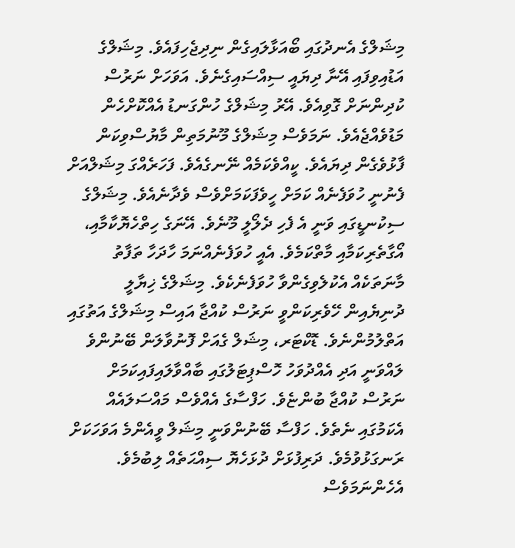މިޝަލްގެ އެނދުގައި ބޯއަޅާލައިގެން ނިދިޖެހިފައެވެ. މިޝަލްގެ އަޑުއިވިފައި އޭނާ ދިޔައީ ސިއްސައިގެނެވެ. އަވަހަށް ނަރުސް ކުދިންނަށް ގޮވިއެވެ. އޭރު މިޝަލްގެ ހުންގަނޑު އެއްކޮށްހެން މަޑުވެއްޖެއެވެ. ނަމަވެސް މިޝަލްގެ މޫނުމަތިން މާޔުސްވިކަން ފާޅުވެގެން ދިޔައެވެ. ކީއްވެކަމެއް ނޭނގެއެވެ. ފަހަރެއްގަ މިޝަލްއަށް ފެނުނީ ހުވަފެނެއް ކަމަށް ހީވެފަކަމަށްވެސް ވެދާނެއެވެ. މިޝަލްގެ ސިކުނޑީގައި ވަނީ އެ ފެހި ދެލޯލީ މޫނެވެ. އޭނަގެ ހިތްހެޔޮކާމާއި، އޯގާތެރިކަމާއި މާތްކަމެވެ. އެއީ ހުވަފެނެއްނަމަ ހާދަހާ ތަފާތު މާނަތަކެއް އެކުލެވިގެންވާ ހުވަފެނެކެވެ. މިޝަލްގެ ޚިޔާލީ ދުނިޔެއިން ހޭވެރިކަންވީ ނަރުސް ކުއްޖާ އައިސް މިޝަލްގެ އަތުގައި އަތްލުމުންނެވެ. ޑޮކްޓަރ، މިޝަލް ގެއަށް ފޮނުވާލަން ބޭނުންވެ ލައްވަނީ އަދި އެއްދުވަހު ހޮސްޕިޓަލުގައި ބާއްވާލައިފައިކަމަށް ނަރުސް ކުއްޖާ ބުންޏެވެ. ހަފްސާގެ އެއްވެސް މައްސަލައެއް އެކަމުގައި ނެތެވެ. ހަފްސާ ބޭނުންވަނީ މިޝަލް ވީއެންމެ އަވަހަކަށް ރަނގަޅުވުމެވެ. ދަރިފުޅަށް ދުޅަހެޔޮ ސިއްޙަތެއް ލިބުމެވެ. އެހެންނަމަވެސް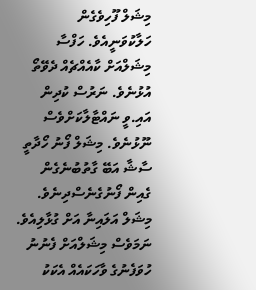މިޝަލް ފޫހިވެގެން ހަލާކުވަނީއެވެ. ހަފްސާ މިޝަލްއަށް ކާއެއްޗެއް ދެވޭތޯ އުޅުނެވެ. ނަރުސް ކުދިން އައި.ވީ ނައްޓާލާކަށްވެސް ނޫޅުނެވެ. މިޝަލް ފޯނު ހޯދާތީ ސާޝާ އަބޭ ގާތުބުނެގެން ގެއިން ފޯނުގެނެސްދިނެވެ. މިޝަލް އަލައިނާ އަށް ގުޅާލިއެވެ. ނަމަވެސް މިޝަލްއަށް ފެނުނު ހުވަފެނުގެ ވާހަކައެއް އެކަކު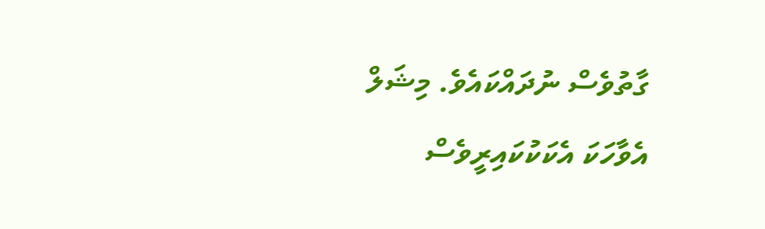ގާތުވެސް ނުދައްކައެވެ. މިޝަލް އެވާހަކަ އެކަކުކައިރީވެސް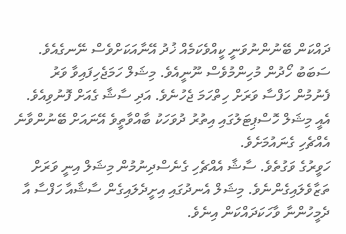ދައްކަން ބޭނުންނުވަނީ ކީއްވެކަމެއް ޚުދު އޭނާއަކަށްވެސް ނޭނގެއެވެ. ސަބަބު ހޯދުން މުހިންމުވެސް ނޫނީއެވެ. މިޝަލް ހަމަޖެހިފައިވާ ވަރު ފެނުމުން ހަފްސާ ވަރަށް ހިތްހަމަ ޖެހުނެވެ. އަދި ސާޝާ ގެއަށް ފޮނުވިއެވެ. އެއީ މިޝަލް ހޮސްޕިޓަލުގައި އިތުރު ދުވަހަކު ބާއްވާތީވެ އޭނައަށް ބޭނުންވާނެ އެއްޗެހި ގެނައުމަށެވެ.
ހަވީރުގެ ވަގުތެވެ. ސާޝާ އެއްޗެހި ގެނެސްދިނުމުން މިޝަލް އިނީ ވަރަށް ތަޒާވެލައިގެންނެވެ. މިޝަލް އެނދުގައި އިށީދެލައިގެން ސާޝާއާ ހަފްސާ އާ ދެމީހުންނާ ވާހަކަދައްކަން އިނެވެ.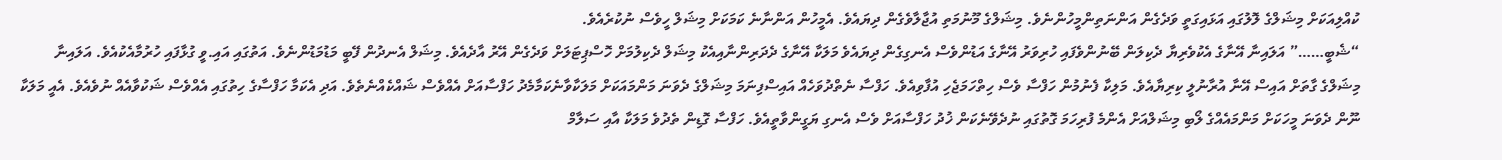ކުއްލިއަކަށް މިޝަލްގެ ލޮލުގައި އަޅައިގަތީ ވަދެގެން އަންނަތިންމީހުންނެވެ. މިޝަލްގެ މޫނުމަތި އުޖާލާވެގެން ދިޔައެވެ. އެމީހުން އަންނާނެ ކަމަކަށް މިޝަލް ހީވެސް ނުކުރެއެވެ.
“ޝެބީ……” އަލައިނާ އޭނާގެ އެކުވެރިޔާ ދެކިލަން ބޭނުންވެފައި ހުރިވަރު އޭނާގެ އަޑުންވެސް އެނގިގެން ދިޔައެވެ މަލަކާ އޭނާގެ ދެދަރިންނާއިއެކު މިޝަލް ދެކިލުމަށް ހޮސްޕިޓަލަށް ވަދެގެން އޭރު އާދެއެވެ. މިޝަލް އެނދުން ފޭބީ މަޑުމަޑުންނެވެ. އަތުގައި އައި.ވީ ގުޅާފައި ހުރުމާއެކުއެވެ. އަލައިނާ މިޝަލްގެ ގާތަށް އައިސް އޭނާ އުރާނުލީ ކިރިޔާއެވެ. މަލިކާ ފެނުމުން ހަފްސާ ވެސް ހިތްހަމަޖެހި އުފާވިއެވެ. ހަފްސާ ނެތްދުވަހެއް އައިސްފިނަމަ މިޝަލްގެ ދެވަނަ މަންމައަކަށް މަލަކާވާނެކަމާމެދު ހަފްސާއަށް އެއްވެސް ޝައްކެއްނެތެވެ. އަދި އެކަމާ ހަފްސާގެ ހިތުގައި އެއްވެސް ޝަކުވާއެއް ނުވެއެވެ. އެއީ މަލަކާ ނޫން ދެވަނަ މީހަކަށް މަންމައެއްގެ ލޯބި މިޝަލްއަށް އެންމެ ފުރިހަމަ ގޮތުގައި ނުދެވޭނެކަން ޚުދު ހަފްސާއަށް ވެސް އެނގި ޔަގީންވާތީއެވެ. ހަފްސާ ގޮޑިން ތެދުވެ މަލަކާ އާއި ސަލާމް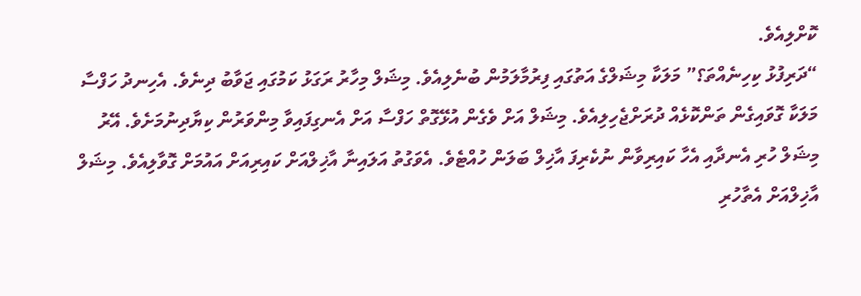ކޮށްލިއެވެ.
“ދަރިފުޅު ކިހިނެއްތަ؟” މަލަކާ މިޝަލްގެ އަތުގައި ފިރުމާލަމުން ބުނެލިއެވެ. މިޝަލް މިހާރު ރަގަޅު ކަމުގައި ޖަވާބު ދިނެވެ. އެހިނދު ހަފްސާ މަލަކާ ގޮވައިގެން ތަންކޮޅެއް ދުރަށްޖެހިލިއެވެ. މިޝަލް އަށް ވެގެން އުޅޭގޮތް ހަފްސާ އަށް އެނގިފައިވާ މިންވަރުން ކިޔާދިނުމަށެވެ. އޭރު މިޝަލް ހުރި އެނދާއި އެހާ ކައިރިވާން ނުކެރިފަ އާޚިލް ބަލަން ހުއްޓެވެ. އެވަގުތު އަލައިނާ އާޚިލްއަށް ކައިރިއަށް އައުމަށް ގޮވާލިއެވެ. މިޝަލް އާޚިލްއަށް އެތާހުރި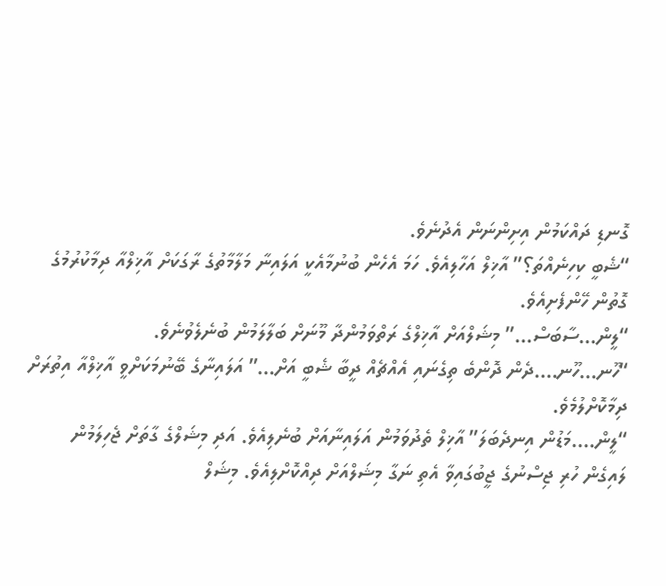ގޮނޑި ދައްކަމުން އިށިންނަން އެދުނެވެ.
“ޝެބީ ކިހިނެއްތަ؟” އާޚިލް އަހާލިއެވެ. ހަމަ އެހެން ބުނުމާއެކީ އަލައިނާ މަލާމާތުގެ ރާގަކަށް އާޚިލްއާ ދިމާކުރުމުގެ ގޮތުން ހޭންފެށިއެވެ.
“ލީން…ސާބަސް…” މިޝަލްއަށް އާޚިލްގެ ރަތްވަމުންދާ މޫނަށް ބަލާލަމުން ބުނެލެވުނެވެ.
“ހޫނ…ހޫނ….ދެން ދޮންބެ ތިގެނައި އެއްޗެއް ދީބާ ޝެބީ އަށް…” އަލައިނާގެ ބޭނުމަކަށްވީ އާޚިލްއާ އިތުރަށް ދިމާކޮށްލުމެވެ.
“ލީން….މަޑުން އިނދެބަލަ” އާޚިލް ތެދުވަމުން އަލައިނާއަށް ބުނެލިއެވެ. އަދި މިޝަލްގެ ގާތަށް ޖެހިލަމުން ލައިގެން ހުރި ޖިސްނުގެ ޖީބުގައިވާ އެތި ނަގާ މިޝަލްއަށް ދިއްކޮށްލިއެވެ. މިޝަލް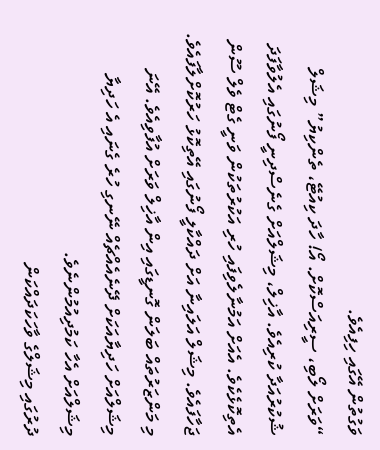ވަގުތުން އޭގައި ހިފިއެވެ.
“ވަރަށް ލޯބި، ސީރިއަސްކޮށް. އޯ! ހާދަ ކިއުޓޭ، ތެންކިޔު” މިޝަލް ޝުކުރުއަދާ ކުރިއެވެ. އާޚިލް، މިޝަލްއަށް ގެނެސްދިނީ ފޯނުގައި އެލުވާފަދަ އެތިކޮޅެކެވެ. އެއަށް އަމުނާލެވިފައި ހުރި އަކުރުތަކުން ވަނީ ގެޓް ވެލް ސޫން ޖަހާފައެވެ. މިޝަލް އަލައިނާ އަށް ދައްކާލީ ފޯނުގައި އޭތިކޮޅު ހަރުކޮށްލާފައެވެ. މި މަންޒަރުތައް ބަލަން ގޮނޑީގައި އިން އާޚިލް ވަރަށް އުފާވިއެވެ. އޭނަ މިޝަލްއަށް ހަދިޔާއަކަށް ދޭނެއެއްޗެއް ނޭނގި ހުރެ ގެނައި އެ ހަދިޔާ މިޝަލްއަށް އެހާ ކަމުދިއުމުންނެވެ.
ދުރުގައި މިޝަލްގެ ވާހަކަދައްކަން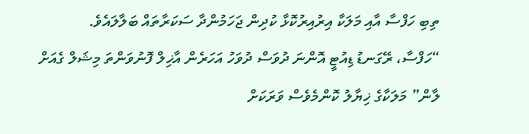ތިބި ހަފްސާ އާއި މަލަކާ އިރުއިރުކޮޅާ ކުދިން ޖަހަމުންދާ ސަކަރާތައް ބަލާލައެވެ.
“ހަފްސާ، ރޭގަނޑު ޑިއުޓީ އޮންނަ ދުވަސް ދުވަހު އަހަރެން އާޚިލް ފޮނުވަންތަ މިޝަލް ގެއަށް ލާން” މަލަކާގެ ޚިޔާލު ކޮންމެވެސް ވަރަކަށް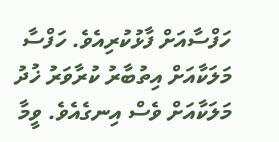ހަފްސާއަށް ފާޅުކުރިއެވެ. ހަފްސާ މަލަކާއަށް އިތުބާރު ކުރާވަރު ޚުދު މަލަކާއަށް ވެސް އިނގެއެވެ. ވީމާ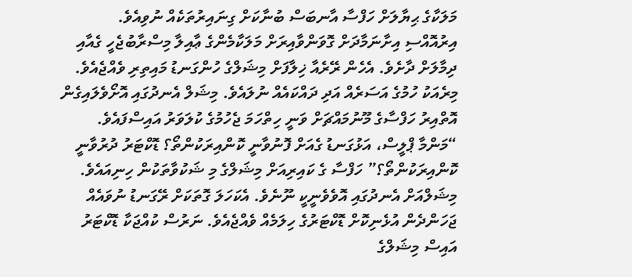މަލަކާގެ ޙިޔާލަށް ހަފްސާ އާނބަސް ބުނާކަށް ގިނައިރުތަކެއް ނުވިއެވެ.
އިރުއޮއްސި އިށާނަމާދަށް ގޮވަންވާއިރަށް މަލަކާމެންގެ ޢާއިލާ މިސްރާބުޖެހީ ގެއާއި ދިމާލަށް ދާށެވެ. އެހެން ރޭރެއާ ޚިލާފަށް މިޝަލްގެ ހުންގަނޑު މައިތިރި ވެއްޖެއެވެ. މިރެއަކު ހުމުގެ އަސަރެއް އަދި ދައްކައެއް ނުލައެވެ. މިޝަލް އެނދުގައި އޮށޯވެލައިގެން އޮތްއިރު ހަފްސާގެ މޫނުމައްޗަށް ވަނީ ހިތްހަމަ ޖެހުމުގެ ކުލަވަރު އައިސްފައެވެ.
“މަންމާ ޕްލީސް، އަޅުގަނޑު ގެއަށް ފޮނުވާނީ ކޮންއިރަކުންތޯ؟ ޑޮކްޓަރު ދުރުވާނީ ކޮންއިރަކުންތޯ؟” ހަފްސާ ގެ ކައިރިއަށް މިޝަލްގެ މި ޝަކުވާތަކުން ހިނިއައެވެ. މިޝަލްއަށް އެނދުގައި އޮވެވެނީކީ ނޫނެވެ. އެކަހަލަ ގޮތަކަށް ރޭގަނޑު ނުވައެއް ޖަހަންދެން އުޅެނިކޮށް ޑޮކްޓަރުގެ ހިލަމެއް ވެއްޖެއެވެ. ނަރުސް ކުއްޖަކާ ޑޮކްޓަރު އައިސް މިޝަލްގެ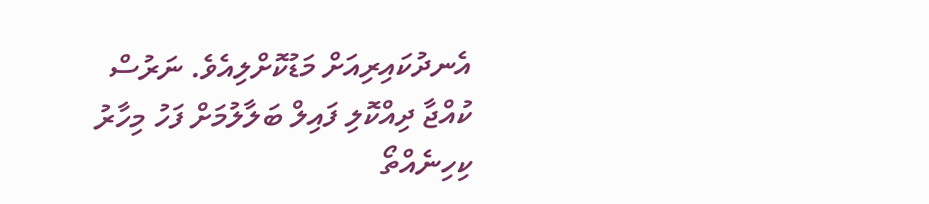އެނދުކައިރިއަށް މަޑުކޮށްލިއެވެ. ނަރުސް ކުއްޖާ ދިއްކޮލި ފައިލް ބަލާލުމަށް ފަހު މިހާރު ކިހިނެއްތޯ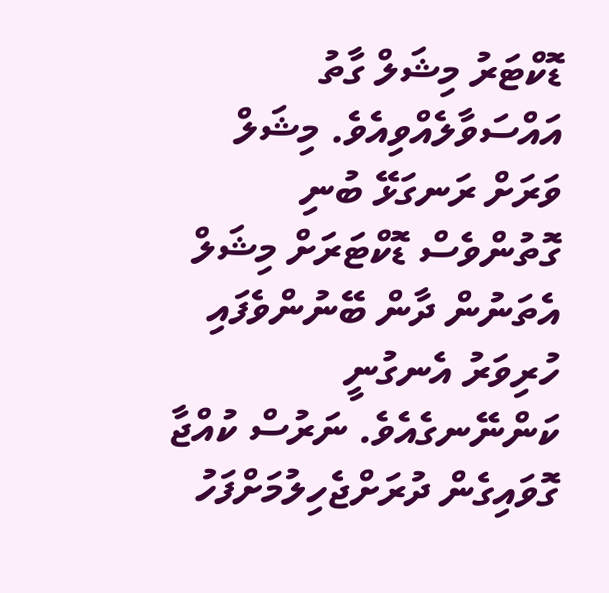ޑޮކްޓަރު މިޝަލް ގާތު އައްސަވާލެއްވިއެވެ. މިޝަލް ވަރަށް ރަނގަޅޭ ބުނި ގޮތުންވެސް ޑޮކްޓަރަށް މިޝަލް އެތަނުން ދާން ބޭނުންވެފައި ހުރިވަރު އެނގުނީ ކަންނޭނގެއެވެ. ނަރުސް ކުއްޖާ ގޮވައިގެން ދުރަށްޖެހިލުމަށްފަހު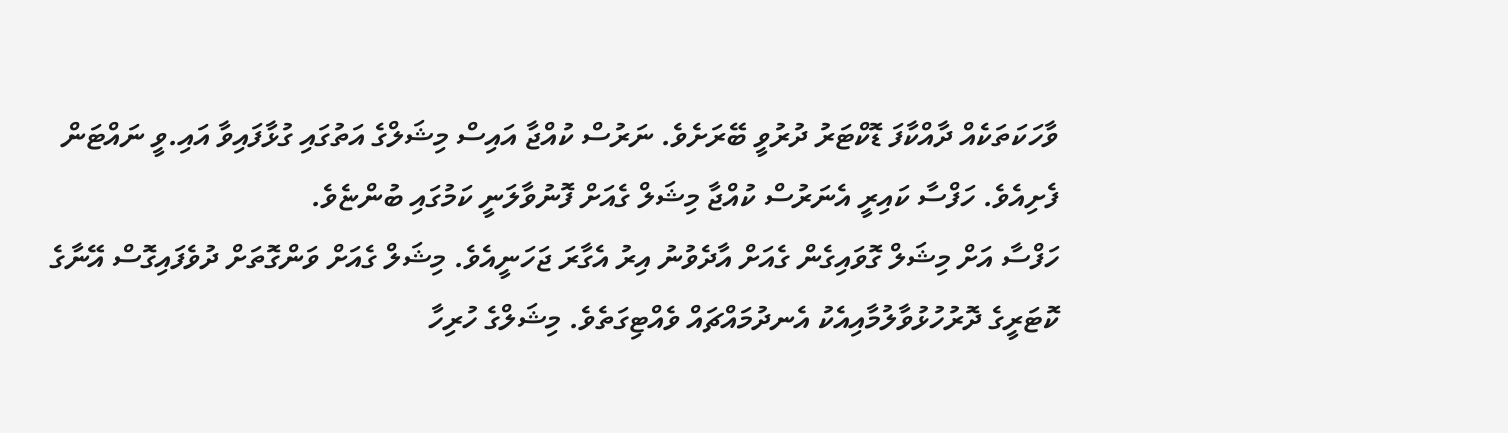ވާހަކަތަކެއް ދާއްކާފަ ޑޮކްޓަރު ދުރުވީ ބޭރަށެވެ. ނަރުސް ކުއްޖާ އައިސް މިޝަލްގެ އަތުގައި ގުޅާފައިވާ އައި.ވީ ނައްޓަން ފެށިއެވެ. ހަފްސާ ކައިރީ އެނަރުސް ކުއްޖާ މިޝަލް ގެއަށް ފޮނުވާލަނީ ކަމުގައި ބުންޏެވެ.
ހަފްސާ އަށް މިޝަލް ގޮވައިގެން ގެއަށް އާދެވުނު އިރު އެގާރަ ޖަހަނީއެވެ. މިޝަލް ގެއަށް ވަންގޮތަށް ދުވެފައިގޮސް އޭނާގެ ކޮޓަރީގެ ދޮރުހުޅުވާލުމާއިއެކު އެނދުމައްޗައް ވެއްޓިގަތެވެ. މިޝަލްގެ ހުރިހާ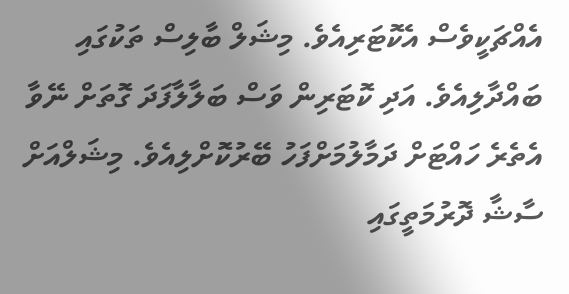އެއްޗަކީވެސް އެކޮޓަރިއެވެ. މިޝަލް ބާލިސް ތަކުގައި ބައްދާލިއެވެ. އަދި ކޮޓަރިން ވަސް ބަލާލާފަދަ ގޮތަށް ނޭވާ އެތެރެ ހައްޓަށް ދަމާލުމަށްފަހު ބޭރުކޮށްލިއެވެ. މިޝަލްއަށް ސާޝާ ދޮރުމަތީގައި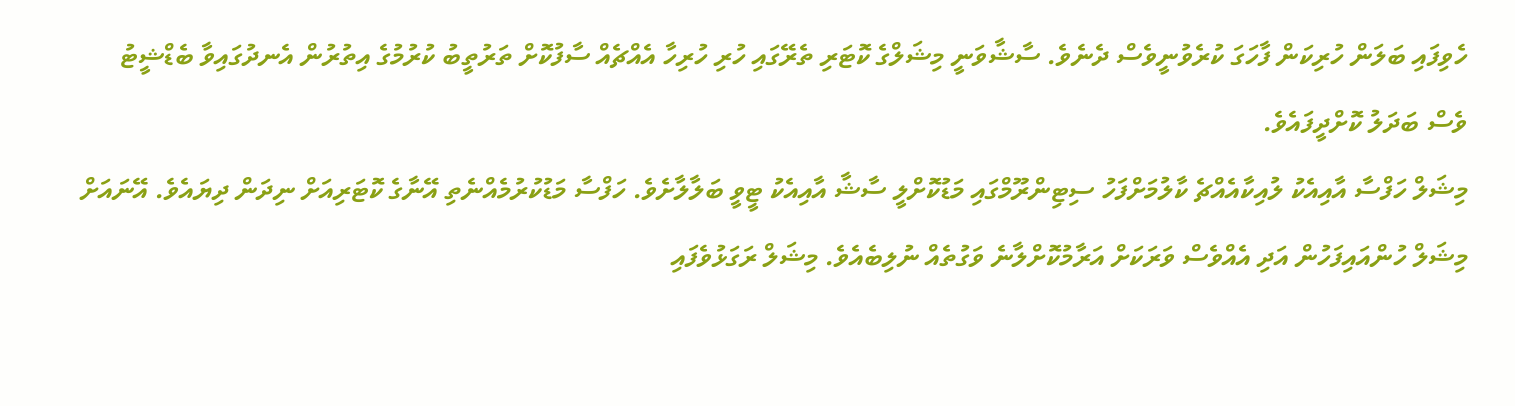ހެވިފައި ބަލަން ހުރިކަން ފާހަގަ ކުރެވުނީވެސް ދެނެވެ. ސާޝާވަނީ މިޝަލްގެ ކޮޓަރި ތެރޭގައި ހުރި ހުރިހާ އެއްޗެއް ސާފުކޮށް ތަރުތީބު ކުރުމުގެ އިތުރުން އެނދުގައިވާ ބެޑްޝީޓު ވެސް ބަދަލު ކޮށްދީފައެވެ.
މިޝަލް ހަފްސާ އާއިއެކު ލުއިކާއެއްޗެ ކާލުމަށްފަހު ސިޓިންރޫމްގައި މަޑުކޮށްލީ ސާޝާ އާއިއެކު ޓީވީ ބަލާލާށެވެ. ހަފްސާ މަޑުކުރުމެއްނެތި އޭނާގެ ކޮޓަރިއަށް ނިދަން ދިޔައެވެ. އޭނައަށް މިޝަލް ހުންއައިފަހުން އަދި އެއްވެސް ވަރަކަށް އަރާމުކޮށްލާނެ ވަގުތެއް ނުލިބެއެވެ. މިޝަލް ރަގަޅުވެފައި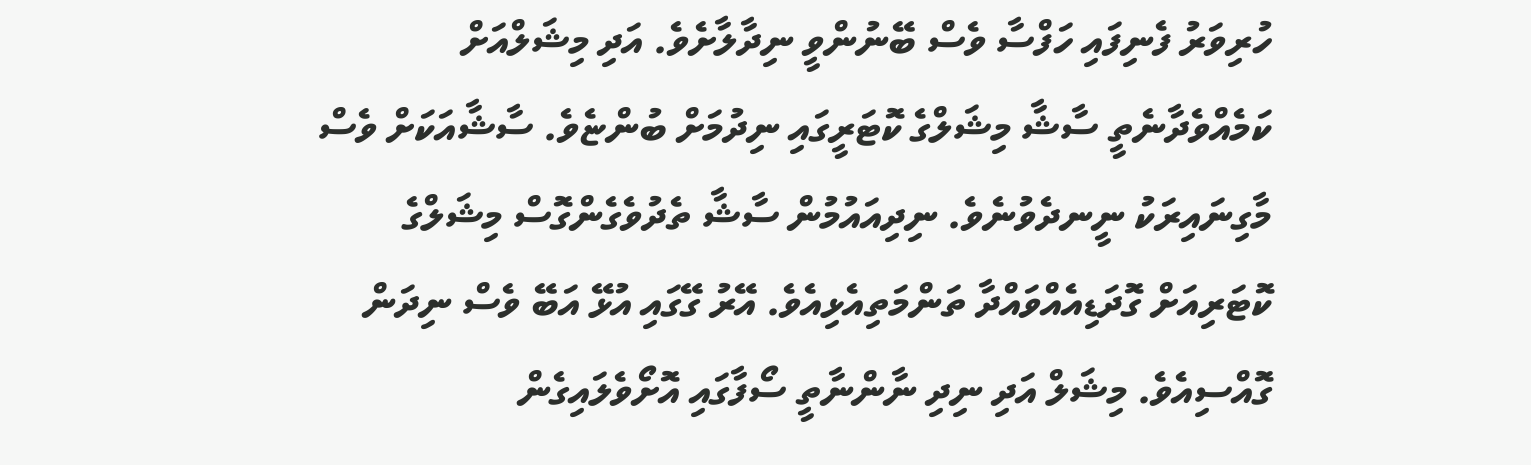ހުރިވަރު ފެނިފައި ހަފްސާ ވެސް ބޭނުންވީ ނިދާލާށެވެ. އަދި މިޝަލްއަށް ކަމެއްވެދާނެތީ ސާޝާ މިޝަލްގެ ކޮޓަރީގައި ނިދުމަށް ބުންޏެވެ. ސާޝާއަކަށް ވެސް މާގިނައިރަކު ނީނދެވުނެވެ. ނިދިއައުމުން ސާޝާ ތެދުވެގެންގޮސް މިޝަލްގެ ކޮޓަރިއަށް ގޮދަޑިއެއްވައްދާ ތަންމަތިއެޅިއެވެ. އޭރު ގޭގައި އުޅޭ އަބޭ ވެސް ނިދަން ގޮއްސިއެވެ. މިޝަލް އަދި ނިދި ނާންނާތީ ސޯފާގައި އޮށޯވެލައިގެން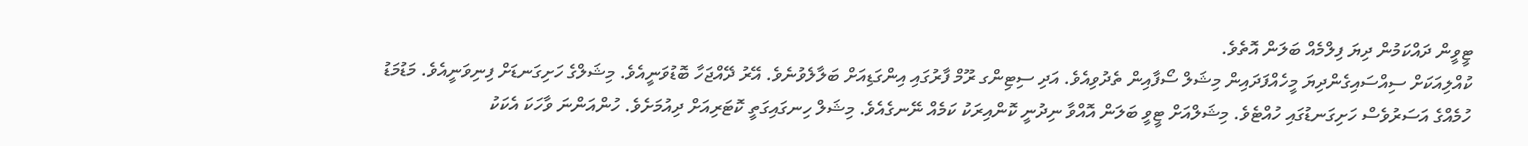ޓީވީން ދައްކަމުން ދިޔަ ފިލްމެއް ބަލަން އޮތެވެ.
ކުއްލިއަކަށް ސިއްސައިގެންދިޔަ މީހެއްފަދައިން މިޝަލް ސޯފާއިން ތެދުވިއެވެ. އަދި ސިޓިންގ ރޫމް ފާރުގައި އިންގަޑިއަށް ބަލާލެވުނެވެ. އޭރު ދޭއްޖަހާ ބޮޑުވަނީއެވެ. މިޝަލްގެ ހަށިގަނޑަށް ފިނިވަނީއެވެ. މަޑުމަޑު ހުމެއްގެ އަސަރުވެސް ހަށިގަނޑުގައި ހުއްޓެވެ. މިޝަލްއަށް ޓީވީ ބަލަން އޮއްވާ ނިދުނީ ކޮންއިރަކު ކަމެއް ނޭނގެއެވެ. މިޝަލް ހިނގައިގަތީ ކޮޓަރިއަށް ދިއުމަށެވެ. ހުންއަންނަ ވާހަކަ އެކަކު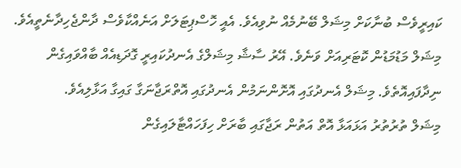ކައިރީވެސް ބުނާކަށް މިޝަލް ބޭނުމެއް ނުވިއެވެ. އެއީ ހޮސްޕިޓަލަށް އަނެއްކާވެސް ދާންޖެހިދާނެތީއެވެ. މިޝަލް މަޑުމަޑުން ކޮޓަރިއަށް ވަނެވެ. އޭރު ސާޝާ މިޝަލްގެ އެނދުކައިރީ ގޮދަޑިއެއް ބާއްވައިގެން ނިދާފައިއޮތެވެ. މިޝަލް އެނދުގައި އޮށޮންނަމުން އެނދުގައި އޮތްރަޖާނަގާ ގައިގާ އަޅާލިއެވެ.
މިޝަލް ތުރުތުރު އަޅައަޅާ އޮތް އަތުން ރަޖާގައި ބާރަށް ހިފަހައްޓާލައިގެން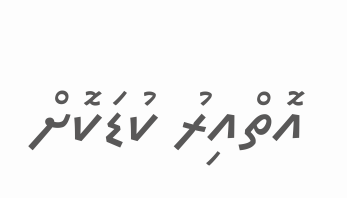އޮތްއިރު ކުޑަކޮށް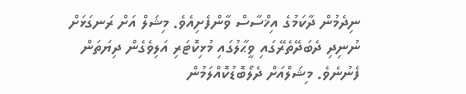ނިދެމުން ދާކަމުގެ އިޚްސާސް ވާންފެށިއެވެ. މިޝަލް އަށް ރަނގަޅަށް ނުނިދި ދެބަދޭތެރޭގައި ވީޙާލުގައި މުޅިކޮޓަރި އަލިވެގެން ދިޔަތަން ފެނުނެވެ. މިޝަލްއަށް ދެލޯބޮޑުކޮއްލަމުން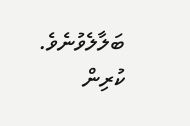ބަލާލެވުނެވެ. ކުރިން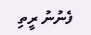ފެނުނު ރީތި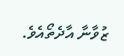ޒުވާނާ އާދެތޯއެވެ.